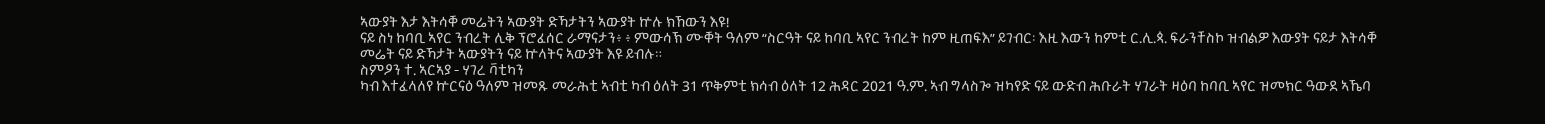ኣውያት እታ እትሳቐ መሬትን ኣውያት ድኻታትን ኣውያት ኵሉ ክኸውን እዩ!
ናይ ስነ ከባቢ ኣየር ንብረት ሊቅ ፕሮፈሰር ራማናታን፥ ፥ ምውሳኽ ሙቐት ዓለም “ስርዓት ናይ ከባቢ ኣየር ንብረት ከም ዚጠፍእ” ይገብር፡ እዚ እውን ከምቲ ር.ሊ.ጳ. ፍራንቸስኮ ዝብልዎ እውያት ናይታ እትሳቐ መሬት ናይ ድኻታት ኣውያትን ናይ ኵላትና ኣውያት እዩ ይብሉ።
ስምዖን ተ. ኣርኣያ - ሃገረ ቫቲካን
ካብ እተፈላለየ ኵርናዕ ዓለም ዝመጹ መራሕቲ ኣብቲ ካብ ዕለት 31 ጥቅምቲ ክሳብ ዕለት 12 ሕዳር 2021 ዓ.ም. ኣብ ግላስጐ ዝካየድ ናይ ውድብ ሕቡራት ሃገራት ዛዕባ ከባቢ ኣየር ዝመክር ዓውደ ኣኼባ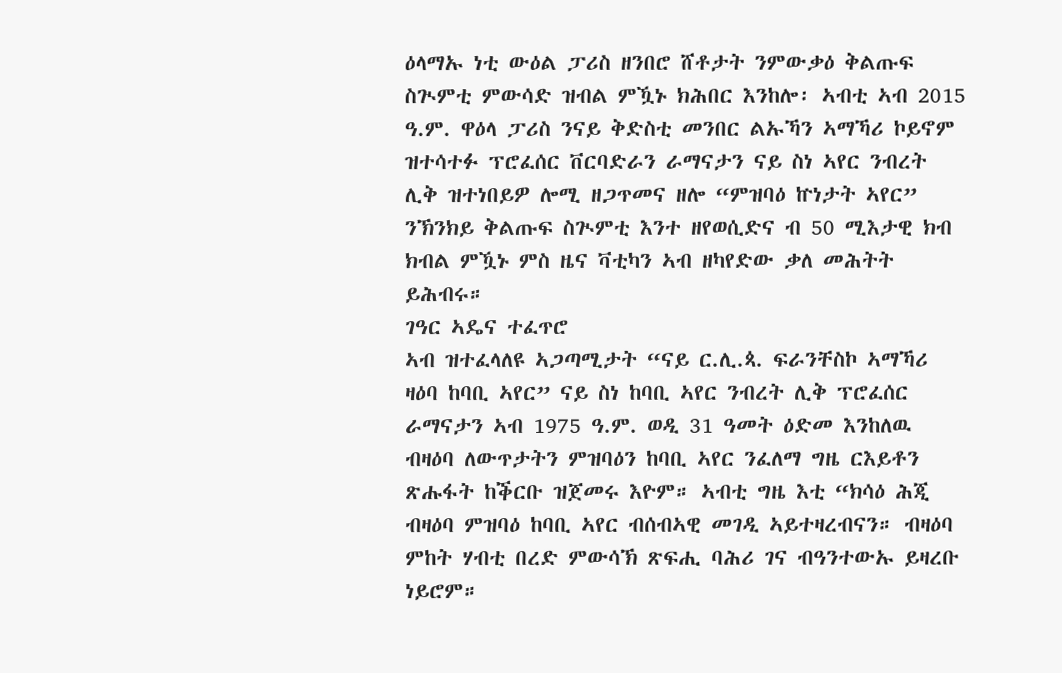ዕላማኡ ነቲ ውዕል ፓሪስ ዘንበሮ ሸቶታት ንምውቃዕ ቅልጡፍ ስጒምቲ ምውሳድ ዝብል ምዃኑ ክሕበር እንከሎ፡ ኣብቲ ኣብ 2015 ዓ.ም. ዋዕላ ፓሪስ ንናይ ቅድስቲ መንበር ልኡኻን ኣማኻሪ ኮይኖም ዝተሳተፉ ፕሮፈሰር ቨርባድራን ራማናታን ናይ ስነ ኣየር ንብረት ሊቅ ዝተነበይዎ ሎሚ ዘጋጥመና ዘሎ “ምዝባዕ ኵነታት ኣየር” ንኽንክይ ቅልጡፍ ስጒምቲ እንተ ዘየወሲድና ብ 50 ሚእታዊ ክብ ክብል ምዃኑ ምስ ዜና ቫቲካን ኣብ ዘካየድው ቃለ መሕትት ይሕብሩ።
ገዓር ኣዴና ተፈጥሮ
ኣብ ዝተፈላለዩ ኣጋጣሚታት “ናይ ር.ሊ.ጳ. ፍራንቸስኮ ኣማኻሪ ዛዕባ ከባቢ ኣየር” ናይ ስነ ከባቢ ኣየር ንብረት ሊቅ ፕሮፈሰር ራማናታን ኣብ 1975 ዓ.ም. ወዲ 31 ዓመት ዕድመ እንከለዉ ብዛዕባ ለውጥታትን ምዝባዕን ከባቢ ኣየር ንፈለማ ግዜ ርእይቶን ጽሑፋት ከቕርቡ ዝጀመሩ እዮም። ኣብቲ ግዜ እቲ “ክሳዕ ሕጂ ብዛዕባ ምዝባዕ ከባቢ ኣየር ብሰብኣዊ መገዲ ኣይተዛረብናን። ብዛዕባ ምከት ሃብቲ በረድ ምውሳኽ ጽፍሒ ባሕሪ ገና ብዓንተውኡ ይዛረቡ ነይሮም።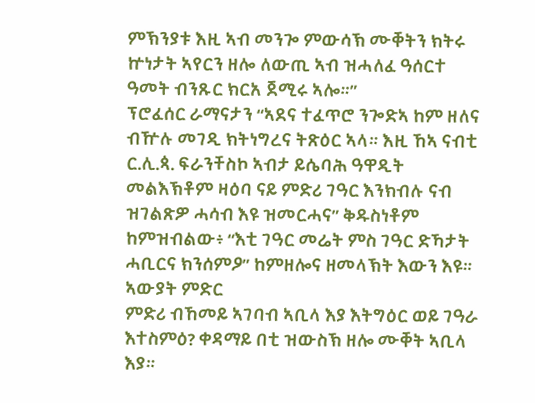ምኽንያቱ እዚ ኣብ መንጐ ምውሳኽ ሙቐትን ክትሩ ኵነታት ኣየርን ዘሎ ለውጢ ኣብ ዝሓለፈ ዓሰርተ ዓመት ብንጹር ክርአ ጀሚሩ ኣሎ።”
ፕሮፈሰር ራማናታን “ኣደና ተፈጥሮ ንጐድኣ ከም ዘለና ብዅሉ መገዲ ክትነግረና ትጽዕር ኣላ። እዚ ኸኣ ናብቲ ር.ሊ.ጳ. ፍራንቸስኮ ኣብታ ይሴባሕ ዓዋዲት መልእኽቶም ዛዕባ ናይ ምድሪ ገዓር እንክብሉ ናብ ዝገልጽዎ ሓሳብ እዩ ዝመርሓና” ቅዱስነቶም ከምዝብልው፥ “እቲ ገዓር መሬት ምስ ገዓር ድኻታት ሓቢርና ክንሰምዖ” ከምዘሎና ዘመላኽት እውን እዩ።
ኣውያት ምድር
ምድሪ ብኸመይ ኣገባብ ኣቢላ እያ እትግዕር ወይ ገዓራ እተስምዕ? ቀዳማይ በቲ ዝውስኽ ዘሎ ሙቐት ኣቢላ እያ።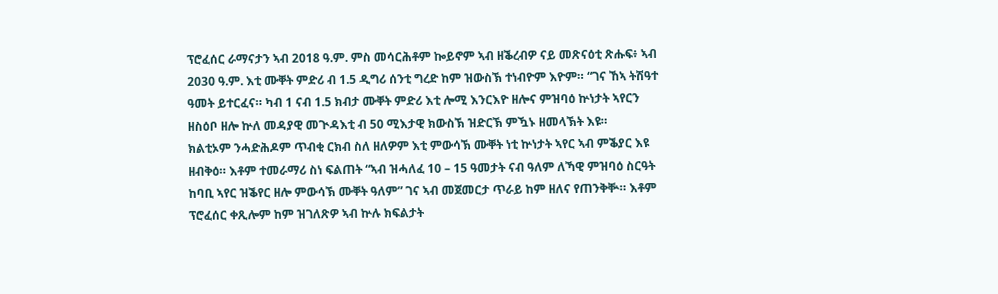ፕሮፈሰር ራማናታን ኣብ 2018 ዓ.ም. ምስ መሳርሕቶም ኰይኖም ኣብ ዘቕረብዎ ናይ መጽናዕቲ ጽሑፍ፥ ኣብ 2030 ዓ.ም. እቲ ሙቐት ምድሪ ብ 1.5 ዲግሪ ሰንቲ ግረድ ከም ዝውስኽ ተነብዮም እዮም። “ገና ኸኣ ትሽዓተ ዓመት ይተርፈና። ካብ 1 ናብ 1.5 ክብታ ሙቐት ምድሪ እቲ ሎሚ እንርእዮ ዘሎና ምዝባዕ ኵነታት ኣየርን ዘስዕቦ ዘሎ ኵለ መዳያዊ መጒዳእቲ ብ 50 ሚእታዊ ክውስኽ ዝድርኽ ምዃኑ ዘመላኽት እዩ።
ክልቲኦም ንሓድሕዶም ጥብቂ ርክብ ስለ ዘለዎም እቲ ምውሳኽ ሙቐት ነቲ ኵነታት ኣየር ኣብ ምቕያር እዩ ዘብቅዕ። እቶም ተመራማሪ ስነ ፍልጠት “ኣብ ዝሓለፈ 10 – 15 ዓመታት ናብ ዓለም ለኻዊ ምዝባዕ ስርዓት ከባቢ ኣየር ዝቕየር ዘሎ ምውሳኽ ሙቐት ዓለም” ገና ኣብ መጀመርታ ጥራይ ከም ዘለና የጠንቅቝ። እቶም ፕሮፈሰር ቀጺሎም ከም ዝገለጽዎ ኣብ ኵሉ ክፍልታት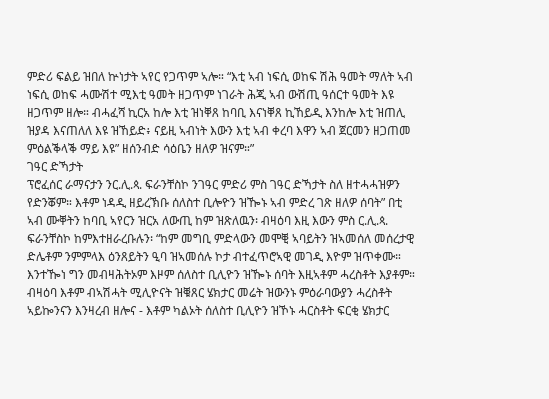ምድሪ ፍልይ ዝበለ ኵነታት ኣየር የጋጥም ኣሎ። “እቲ ኣብ ነፍሲ ወከፍ ሽሕ ዓመት ማለት ኣብ ነፍሲ ወከፍ ሓሙሽተ ሚእቲ ዓመት ዘጋጥም ነገራት ሕጂ ኣብ ውሽጢ ዓሰርተ ዓመት እዩ ዘጋጥም ዘሎ። ብሓፈሻ ኪርአ ከሎ እቲ ዝነቐጸ ከባቢ እናነቐጸ ኪኸይዲ እንከሎ እቲ ዝጠሊ ዝያዳ እናጠለለ እዩ ዝኸይድ፥ ናይዚ ኣብነት እውን እቲ ኣብ ቀረባ እዋን ኣብ ጀርመን ዘጋጠመ ምዕልቕላቕ ማይ እዩ” ዘሰንብድ ሳዕቤን ዘለዎ ዝናም።”
ገዓር ድኻታት
ፕሮፈሰር ራማናታን ንር.ሊ.ጳ. ፍራንቸስኮ ንገዓር ምድሪ ምስ ገዓር ድኻታት ስለ ዘተሓሓዝዎን የድንቖም። እቶም ነዳዲ ዘይረኽቡ ሰለስተ ቢሎዮን ዝዀኑ ኣብ ምድረ ገጽ ዘለዎ ሰባት” በቲ ኣብ ሙቐትን ከባቢ ኣየርን ዝርአ ለውጢ ከም ዝጽለዉን፡ ብዛዕባ እዚ እውን ምስ ር.ሊ.ጳ. ፍራንቸስኮ ከምእተዘራረቡሉን፡ “ከም መግቢ ምድላውን መሞቒ ኣባይትን ዝኣመሰለ መሰረታዊ ድሌቶም ንምምላእ ዕንጸይትን ዒባ ዝኣመሰሉ ኮታ ብተፈጥሮኣዊ መገዲ እዮም ዝጥቀሙ። እንተዀነ ግን መብዛሕትኦም እዞም ሰለስተ ቢሊዮን ዝዀኑ ሰባት እዚኣቶም ሓረስቶት እያቶም። ብዛዕባ እቶም ብኣሽሓት ሚሊዮናት ዝቑጸር ሄክታር መሬት ዝውንኑ ምዕራባውያን ሓረስቶት ኣይኰንናን እንዛረብ ዘሎና - እቶም ካልኦት ሰለስተ ቢሊዮን ዝኾኑ ሓርስቶት ፍርቂ ሄክታር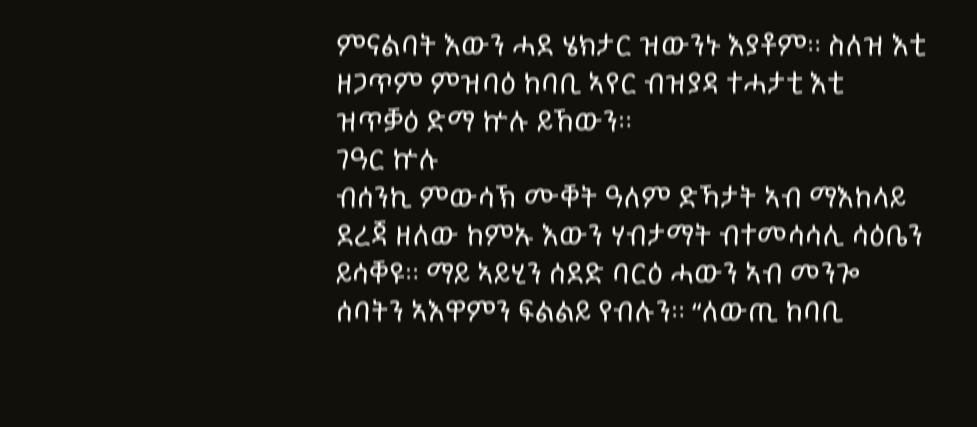ምናልባት እውን ሓደ ሄክታር ዝውንኑ እያቶም። ስለዝ እቲ ዘጋጥም ምዝባዕ ከባቢ ኣየር ብዝያዳ ተሓታቲ እቲ ዝጥቓዕ ድማ ኵሉ ይኸውን።
ገዓር ኵሉ
ብሰንኪ ምውሳኽ ሙቐት ዓለም ድኻታት ኣብ ማእከላይ ደረጃ ዘለው ከምኡ እውን ሃብታማት ብተመሳሳሊ ሳዕቤን ይሳቐዩ። ማይ ኣይሂን ሰደድ ባርዕ ሓውን ኣብ መንጐ ሰባትን ኣእዋምን ፍልልይ የብሉን። “ለውጢ ከባቢ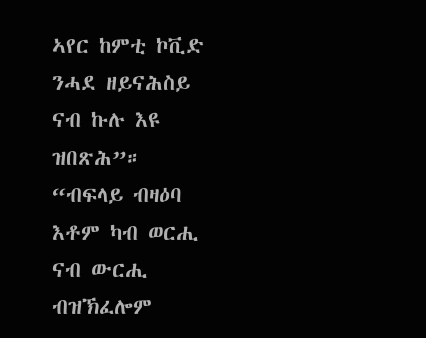ኣየር ከምቲ ኮቪድ ንሓደ ዘይናሕስይ ናብ ኩሉ እዩ ዝበጽሕ”።
“ብፍላይ ብዛዕባ እቶም ካብ ወርሒ ናብ ውርሒ ብዝኽፈሎም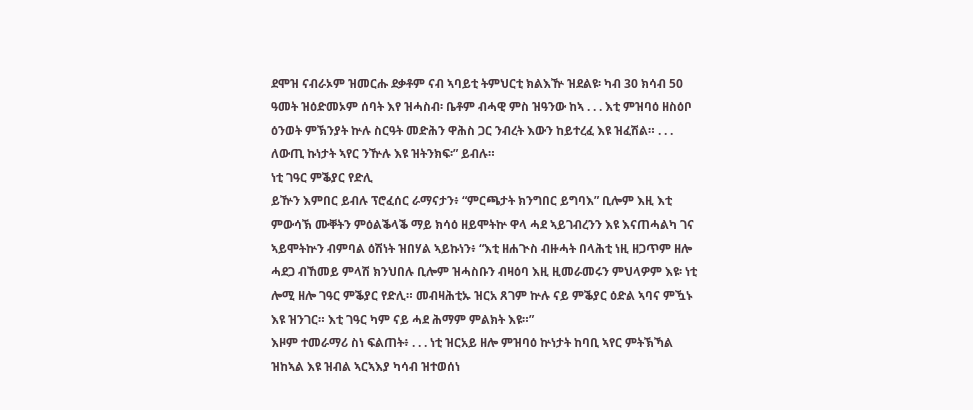ደሞዝ ናብራኦም ዝመርሑ ደቃቶም ናብ ኣባይቲ ትምህርቲ ክልእዅ ዝደልዩ፡ ካብ 30 ክሳብ 50 ዓመት ዝዕድመኦም ሰባት እየ ዝሓስብ፡ ቤቶም ብሓዊ ምስ ዝዓንው ከኣ . . . እቲ ምዝባዕ ዘስዕቦ ዕንወት ምኽንያት ኵሉ ስርዓት መድሕን ዋሕስ ጋር ንብረት እውን ከይተረፈ እዩ ዝፈሽል። . . . ለውጢ ኩነታት ኣየር ንዅሉ እዩ ዝትንክፍ፡” ይብሉ።
ነቲ ገዓር ምቕያር የድሊ
ይዅን እምበር ይብሉ ፕሮፈሰር ራማናታን፥ “ምርጫታት ክንግበር ይግባእ” ቢሎም እዚ እቲ ምውሳኽ ሙቐትን ምዕልቕላቕ ማይ ክሳዕ ዘይሞትኵ ዋላ ሓደ ኣይገብረንን እዩ እናጠሓልካ ገና ኣይሞትኵን ብምባል ዕሽነት ዝበሃል ኣይኩነን፥ “እቲ ዘሐጒስ ብዙሓት በላሕቲ ነዚ ዘጋጥም ዘሎ ሓደጋ ብኸመይ ምላሽ ክንህበሉ ቢሎም ዝሓስቡን ብዛዕባ እዚ ዚመራመሩን ምህላዎም እዩ፡ ነቲ ሎሚ ዘሎ ገዓር ምቕያር የድሊ። መብዛሕቲኡ ዝርአ ጸገም ኵሉ ናይ ምቕያር ዕድል ኣባና ምዃኑ እዩ ዝንገር። እቲ ገዓር ካም ናይ ሓደ ሕማም ምልክት እዩ።”
እዞም ተመራማሪ ስነ ፍልጠት፥ . . . ነቲ ዝርአይ ዘሎ ምዝባዕ ኵነታት ከባቢ ኣየር ምትኽኻል ዝከኣል እዩ ዝብል ኣርኣእያ ካሳብ ዝተወሰነ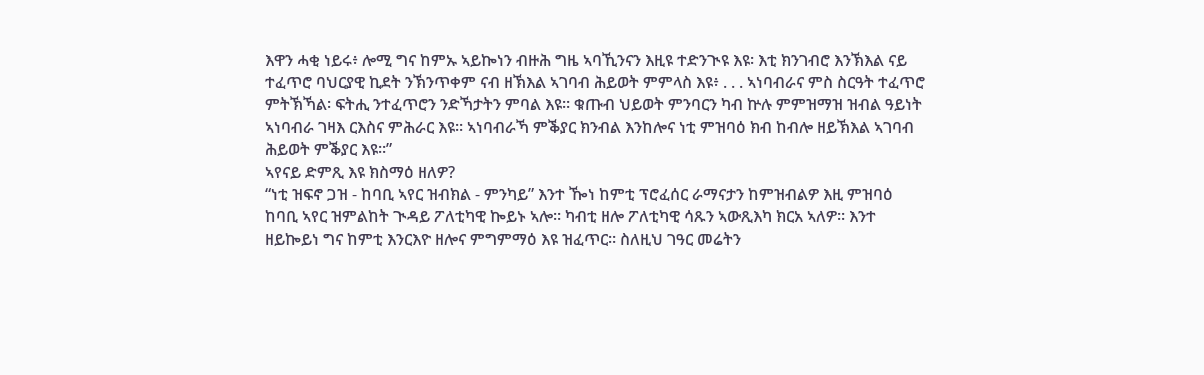እዋን ሓቂ ነይሩ፥ ሎሚ ግና ከምኡ ኣይኰነን ብዙሕ ግዜ ኣባኺንናን እዚዩ ተድንጒዩ እዩ፡ እቲ ክንገብሮ እንኽእል ናይ ተፈጥሮ ባህርያዊ ኪደት ንኽንጥቀም ናብ ዘኽእል ኣገባብ ሕይወት ምምላስ እዩ፥ . . . ኣነባብራና ምስ ስርዓት ተፈጥሮ ምትኽኻል፡ ፍትሒ ንተፈጥሮን ንድኻታትን ምባል እዩ። ቁጡብ ህይወት ምንባርን ካብ ኵሉ ምምዝማዝ ዝብል ዓይነት ኣነባብራ ገዛእ ርእስና ምሕራር እዩ። ኣነባብራኻ ምቕያር ክንብል እንከሎና ነቲ ምዝባዕ ክብ ከብሎ ዘይኽእል ኣገባብ ሕይወት ምቕያር እዩ።”
ኣየናይ ድምጺ እዩ ክስማዕ ዘለዎ?
“ነቲ ዝፍኖ ጋዝ - ከባቢ ኣየር ዝብክል - ምንካይ” እንተ ዀነ ከምቲ ፕሮፈሰር ራማናታን ከምዝብልዎ እዚ ምዝባዕ ከባቢ ኣየር ዝምልከት ጒዳይ ፖለቲካዊ ኰይኑ ኣሎ። ካብቲ ዘሎ ፖለቲካዊ ሳጹን ኣውጺእካ ክርአ ኣለዎ። እንተ ዘይኰይነ ግና ከምቲ እንርእዮ ዘሎና ምግምማዕ እዩ ዝፈጥር። ስለዚህ ገዓር መሬትን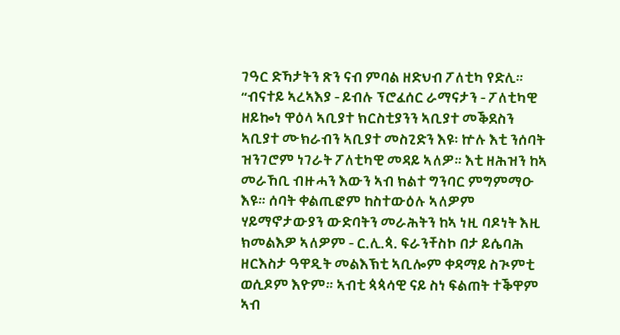ገዓር ድኻታትን ጽን ናብ ምባል ዘድህብ ፖለቲካ የድሊ።
“ብናተይ ኣረኣእያ - ይብሉ ፕሮፈሰር ራማናታን - ፖለቲካዊ ዘይኰነ ዋዕላ ኣቢያተ ክርስቲያንን ኣቢያተ መቕደስን ኣቢያተ ሙክራብን ኣቢያተ መስጊድን እዩ፡ ኵሉ እቲ ንሰባት ዝንገሮም ነገራት ፖለቲካዊ መዳይ ኣለዎ። እቲ ዘሕዝን ከኣ መራኸቢ ብዙሓን እውን ኣብ ክልተ ግንባር ምግምማዑ እዩ። ሰባት ቀልጢፎም ከስተውዕሉ ኣለዎም ሃይማኖታውያን ውድባትን መራሕትን ከኣ ነዚ ባዶነት እዚ ክመልእዎ ኣለዎም - ር.ሊ.ጳ. ፍራንቸስኮ በታ ይሴባሕ ዘርእስታ ዓዋዲት መልእኽቲ ኣቢሎም ቀዳማይ ስጒምቲ ወሲዶም እዮም። ኣብቲ ጳጳሳዊ ናይ ስነ ፍልጠት ተቕዋም ኣብ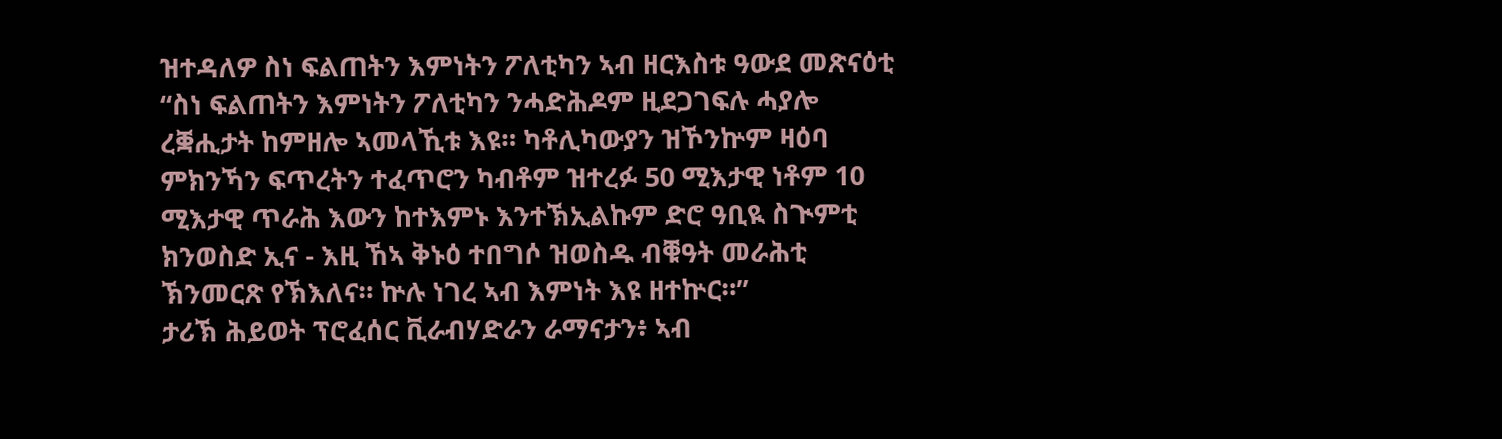ዝተዳለዎ ስነ ፍልጠትን እምነትን ፖለቲካን ኣብ ዘርእስቱ ዓውደ መጽናዕቲ “ስነ ፍልጠትን እምነትን ፖለቲካን ንሓድሕዶም ዚደጋገፍሉ ሓያሎ ረቛሒታት ከምዘሎ ኣመላኺቱ እዩ። ካቶሊካውያን ዝኾንኵም ዛዕባ ምክንኻን ፍጥረትን ተፈጥሮን ካብቶም ዝተረፉ 50 ሚእታዊ ነቶም 10 ሚእታዊ ጥራሕ እውን ከተእምኑ እንተኽኢልኩም ድሮ ዓቢዪ ስጒምቲ ክንወስድ ኢና - እዚ ኸኣ ቅኑዕ ተበግሶ ዝወስዱ ብቑዓት መራሕቲ ኽንመርጽ የኽእለና። ኵሉ ነገረ ኣብ እምነት እዩ ዘተኵር።”
ታሪኽ ሕይወት ፕሮፈሰር ቪራብሃድራን ራማናታን፥ ኣብ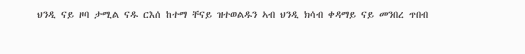ህንዲ ናይ ዞባ ታሚል ናዱ ርእሰ ከተማ ቸናይ ዝተወልዱን ኣብ ህንዲ ክሳብ ቀዳማይ ናይ መንበረ ጥበብ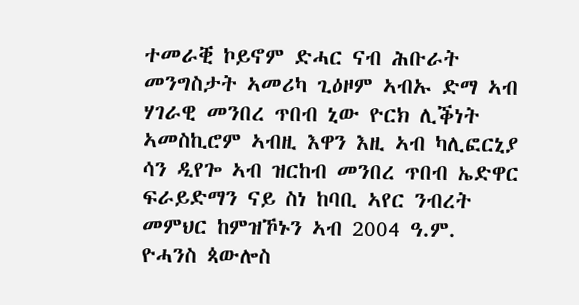ተመራቒ ኮይኖም ድሓር ናብ ሕቡራት መንግስታት ኣመሪካ ጊዕዞም ኣብኡ ድማ ኣብ ሃገራዊ መንበረ ጥበብ ኒው ዮርክ ሊቕነት ኣመስኪሮም ኣብዚ እዋን እዚ ኣብ ካሊፎርኒያ ሳን ዲየጐ ኣብ ዝርከብ መንበረ ጥበብ ኤድዋር ፍራይድማን ናይ ስነ ከባቢ ኣየር ንብረት መምህር ከምዝኾኑን ኣብ 2004 ዓ.ም. ዮሓንስ ጳውሎስ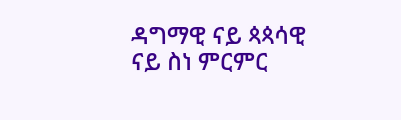ዳግማዊ ናይ ጳጳሳዊ ናይ ስነ ምርምር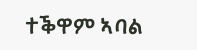ተቕዋም ኣባል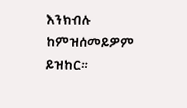እንክብሉ ከምዝሰመይዎም ይዝከር።